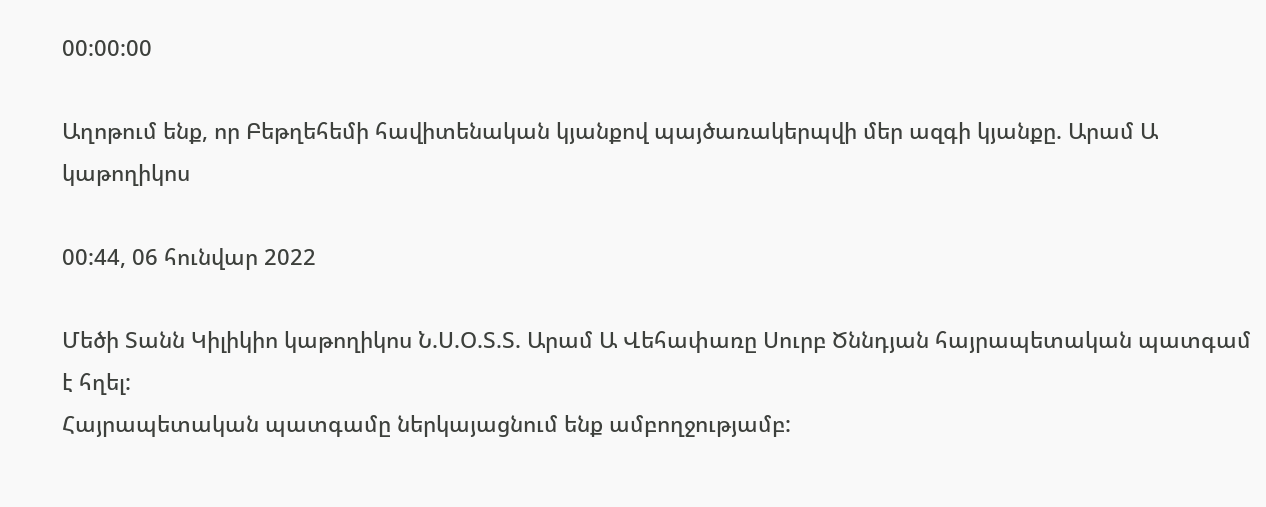00:00:00

Աղոթում ենք, որ Բեթղեհեմի հավիտենական կյանքով պայծառակերպվի մեր ազգի կյանքը. Արամ Ա կաթողիկոս

00:44, 06 հունվար 2022

Մեծի Տանն Կիլիկիո կաթողիկոս Ն.Ս.Օ.Տ.Տ. Արամ Ա Վեհափառը Սուրբ Ծննդյան հայրապետական պատգամ է հղել:
Հայրապետական պատգամը ներկայացնում ենք ամբողջությամբ: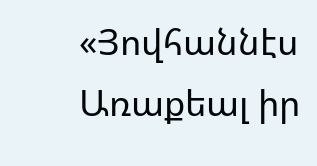«Յովհաննէս Առաքեալ իր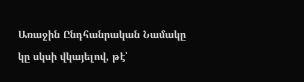Առաջին Ընդհանրական Նամակը կը սկսի վկայելով, թէ՝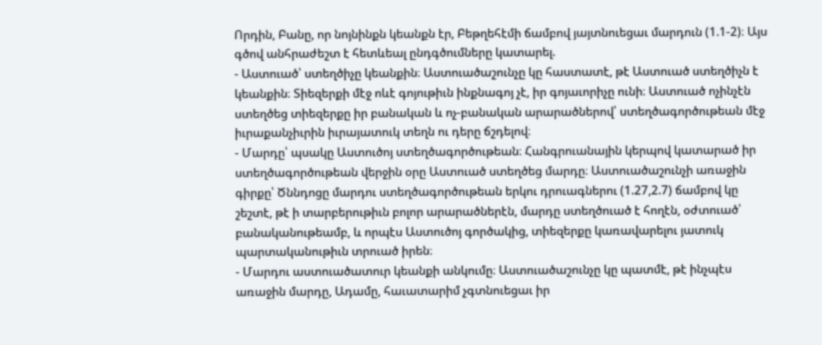Որդին, Բանը, որ նոյնինքն կեանքն էր, Բեթղեհէմի ճամբով յայտնուեցաւ մարդուն (1.1-2)։ Այս գծով անհրաժեշտ է հետևեալ ընդգծումները կատարել.
- Աստուած՝ ստեղծիչը կեանքին։ Աստուածաշունչը կը հաստատէ, թէ Աստուած ստեղծիչն է կեանքին։ Տիեզերքի մէջ ոևէ գոյութիւն ինքնագոյ չէ, իր գոյաւորիչը ունի։ Աստուած ոչինչէն ստեղծեց տիեզերքը իր բանական և ոչ-բանական արարածներով՝ ստեղծագործութեան մէջ իւրաքանչիւրին իւրայատուկ տեղն ու դերը ճշդելով։
- Մարդը՝ պսակը Աստուծոյ ստեղծագործութեան։ Հանգրուանային կերպով կատարած իր ստեղծագործութեան վերջին օրը Աստուած ստեղծեց մարդը։ Աստուածաշունչի առաջին գիրքը՝ Ծննդոցը մարդու ստեղծագործութեան երկու դրուագներու (1.27,2.7) ճամբով կը շեշտէ, թէ ի տարբերութիւն բոլոր արարածներէն, մարդը ստեղծուած է հողէն, օժտուած՝ բանականութեամբ, և որպէս Աստուծոյ գործակից, տիեզերքը կառավարելու յատուկ պարտականութիւն տրուած իրեն։
- Մարդու աստուածատուր կեանքի անկումը։ Աստուածաշունչը կը պատմէ, թէ ինչպէս առաջին մարդը, Ադամը, հաւատարիմ չգտնուեցաւ իր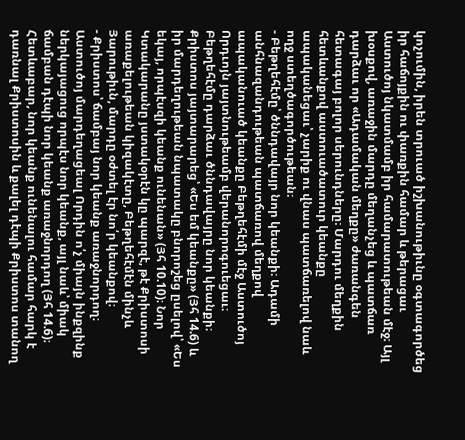կոչումին, իրեն տրուած իշխանութիւնը օգտագործեց իր հաճոյքին ու փառքին համար և թերացաւ Աստուծոյ նկատմամբ իր համարատութեան մէջ։ Այլ խօսքով, առաջին մարդը մեղանչեց և պատճառ դարձաւ որ «Ադամական մեղքը» ժառանգեն հետագայ բոլոր սերունդները։ Մարդու մեղքին հետևանքով աստուածատուր կեանքը ապականեցաւ՝ չարիք ու վնաս պատճառելով նաև ողջ ստեղծագործութեան։
- Բեթղեհէմը՝ ծննդավայր նոր կեանքի։ Ադամի անհնազանդութեան պատճառով մեղքով ապականուած կեանքը Բեթղեհէմի մէջ Աստուծոյ Որդւոյն յայտնութեամբ վերանորոգուեցաւ։ Բեթղեհէմը դարձաւ ծննդավայրը նոր կեանքի։ Քրիստոս յայտարարեց՝ «Ես եմ կեանքը» (Յհ 14.6) և իր մարդեղութեան նպատակը բնորոշեց ըսելով՝ «Ես եկայ, որպէսզի կեանք ունենան» (Յհ 10.10)։ Նոր Կտակարանը յստակօրէն կը պարզէ, թէ Քրիստոսի առաքելութեան կիզակէտը, Բեթղեհէմէն մինչև Յարութիւն, մարդը օժտել էր նո՛ր կեանքով։
- Քրիստոս՝ ճամբայ նոր կեանք առաջնորդող։ Աստուծոյ մարդեղացեալ Որդին ո՛չ միայն ինքզինք ներկայացուց որպէս նոր կեանք, այլ նաև՝ միակ ճամբան դէպի նոր կեանք առաջնորդող (Յհ 14.6)։ Հետևաբար, նոր կեանք ունենալու համար հարկ է դառնալ Քրիստոսին և քալել դէպի Քրիստոս տանող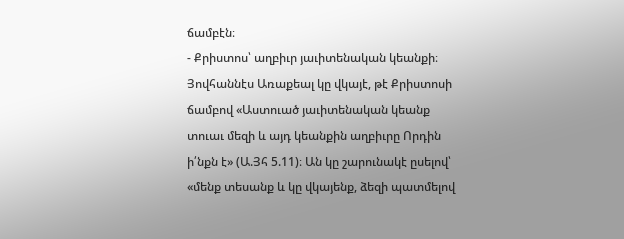ճամբէն։
- Քրիստոս՝ աղբիւր յաւիտենական կեանքի։ Յովհաննէս Առաքեալ կը վկայէ, թէ Քրիստոսի ճամբով «Աստուած յաւիտենական կեանք տուաւ մեզի և այդ կեանքին աղբիւրը Որդին ի՛նքն է» (Ա.Յհ 5.11)։ Ան կը շարունակէ ըսելով՝ «մենք տեսանք և կը վկայենք, ձեզի պատմելով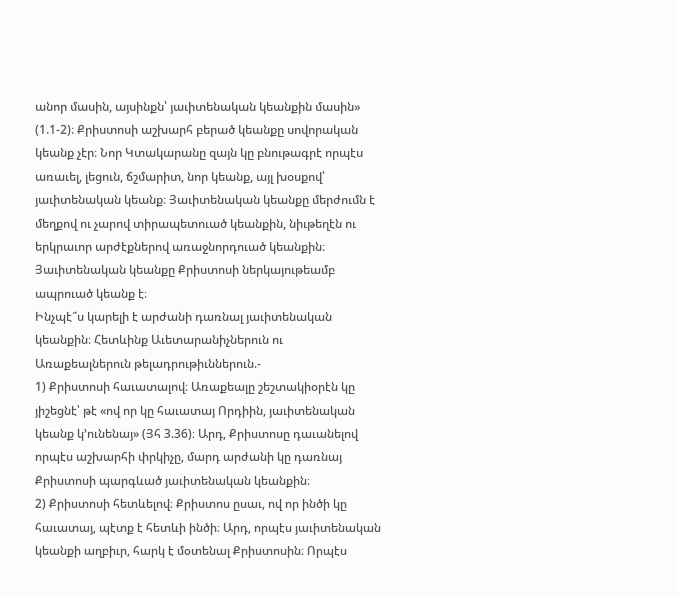անոր մասին, այսինքն՝ յաւիտենական կեանքին մասին» (1.1-2)։ Քրիստոսի աշխարհ բերած կեանքը սովորական կեանք չէր։ Նոր Կտակարանը զայն կը բնութագրէ որպէս առաւել, լեցուն, ճշմարիտ, նոր կեանք, այլ խօսքով՝ յաւիտենական կեանք։ Յաւիտենական կեանքը մերժումն է մեղքով ու չարով տիրապետուած կեանքին, նիւթեղէն ու երկրաւոր արժէքներով առաջնորդուած կեանքին։ Յաւիտենական կեանքը Քրիստոսի ներկայութեամբ ապրուած կեանք է։
Ինչպէ՞ս կարելի է արժանի դառնալ յաւիտենական կեանքին։ Հետևինք Աւետարանիչներուն ու Առաքեալներուն թելադրութիւններուն.-
1) Քրիստոսի հաւատալով։ Առաքեալը շեշտակիօրէն կը յիշեցնէ՝ թէ «ով որ կը հաւատայ Որդիին, յաւիտենական կեանք կ’ունենայ» (Յհ 3.36)։ Արդ, Քրիստոսը դաւանելով որպէս աշխարհի փրկիչը, մարդ արժանի կը դառնայ Քրիստոսի պարգևած յաւիտենական կեանքին։
2) Քրիստոսի հետևելով։ Քրիստոս ըսաւ, ով որ ինծի կը հաւատայ, պէտք է հետևի ինծի։ Արդ, որպէս յաւիտենական կեանքի աղբիւր, հարկ է մօտենալ Քրիստոսին։ Որպէս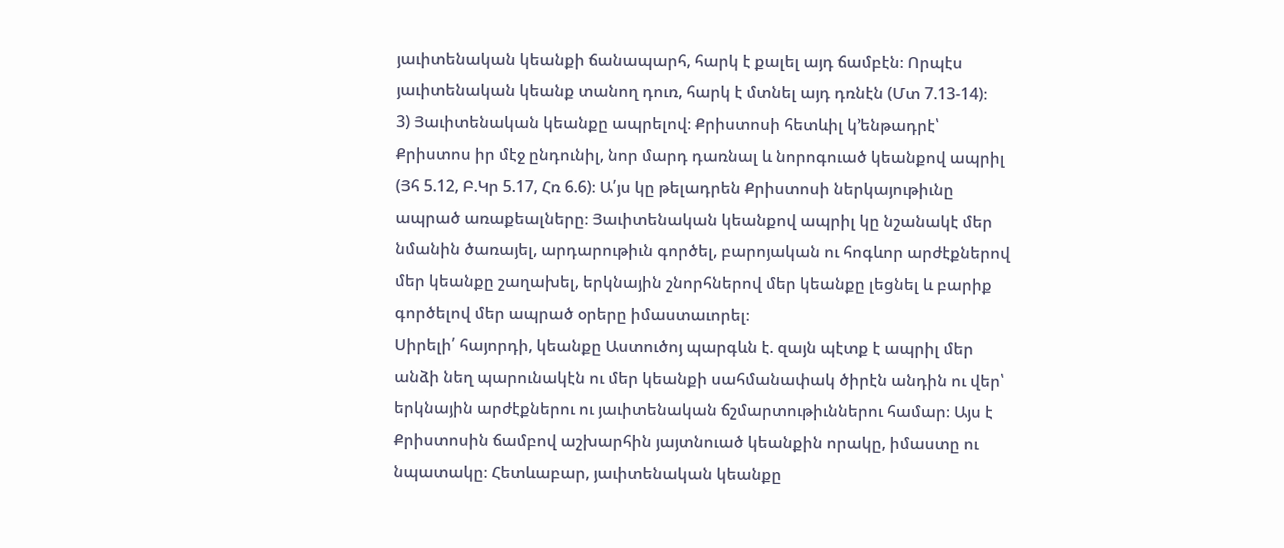յաւիտենական կեանքի ճանապարհ, հարկ է քալել այդ ճամբէն։ Որպէս յաւիտենական կեանք տանող դուռ, հարկ է մտնել այդ դռնէն (Մտ 7.13-14)։
3) Յաւիտենական կեանքը ապրելով։ Քրիստոսի հետևիլ կ’ենթադրէ՝ Քրիստոս իր մէջ ընդունիլ, նոր մարդ դառնալ և նորոգուած կեանքով ապրիլ (Յհ 5.12, Բ.Կր 5.17, Հռ 6.6)։ Ա՛յս կը թելադրեն Քրիստոսի ներկայութիւնը ապրած առաքեալները։ Յաւիտենական կեանքով ապրիլ կը նշանակէ մեր նմանին ծառայել, արդարութիւն գործել, բարոյական ու հոգևոր արժէքներով մեր կեանքը շաղախել, երկնային շնորհներով մեր կեանքը լեցնել և բարիք գործելով մեր ապրած օրերը իմաստաւորել։
Սիրելի՛ հայորդի, կեանքը Աստուծոյ պարգևն է. զայն պէտք է ապրիլ մեր անձի նեղ պարունակէն ու մեր կեանքի սահմանափակ ծիրէն անդին ու վեր՝ երկնային արժէքներու ու յաւիտենական ճշմարտութիւններու համար։ Այս է Քրիստոսին ճամբով աշխարհին յայտնուած կեանքին որակը, իմաստը ու նպատակը։ Հետևաբար, յաւիտենական կեանքը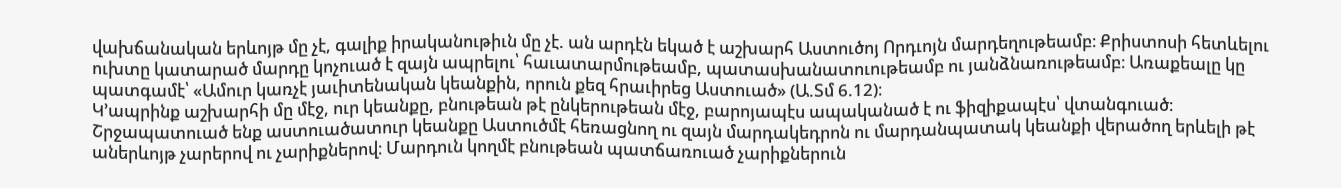վախճանական երևոյթ մը չէ, գալիք իրականութիւն մը չէ. ան արդէն եկած է աշխարհ Աստուծոյ Որդւոյն մարդեղութեամբ։ Քրիստոսի հետևելու ուխտը կատարած մարդը կոչուած է զայն ապրելու՝ հաւատարմութեամբ, պատասխանատուութեամբ ու յանձնառութեամբ։ Առաքեալը կը պատգամէ՝ «Ամուր կառչէ յաւիտենական կեանքին, որուն քեզ հրաւիրեց Աստուած» (Ա.Տմ 6.12)։
Կ’ապրինք աշխարհի մը մէջ, ուր կեանքը, բնութեան թէ ընկերութեան մէջ, բարոյապէս ապականած է ու ֆիզիքապէս՝ վտանգուած։ Շրջապատուած ենք աստուածատուր կեանքը Աստուծմէ հեռացնող ու զայն մարդակեդրոն ու մարդանպատակ կեանքի վերածող երևելի թէ աներևոյթ չարերով ու չարիքներով։ Մարդուն կողմէ բնութեան պատճառուած չարիքներուն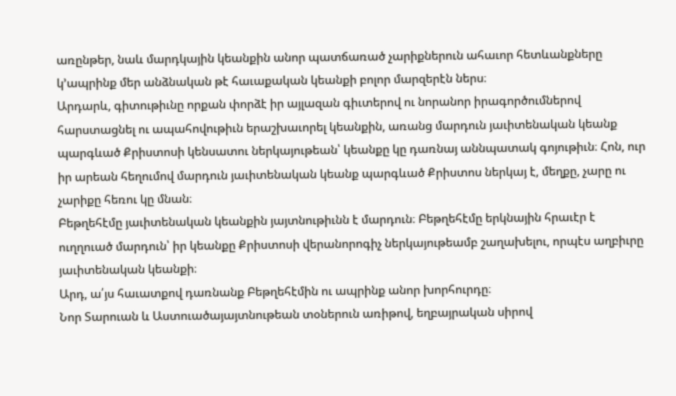առընթեր, նաև մարդկային կեանքին անոր պատճառած չարիքներուն ահաւոր հետևանքները կ’ապրինք մեր անձնական թէ հաւաքական կեանքի բոլոր մարզերէն ներս։
Արդարև, գիտութիւնը որքան փորձէ իր այլազան գիւտերով ու նորանոր իրագործումներով հարստացնել ու ապահովութիւն երաշխաւորել կեանքին, առանց մարդուն յաւիտենական կեանք պարգևած Քրիստոսի կենսատու ներկայութեան՝ կեանքը կը դառնայ աննպատակ գոյութիւն։ Հոն, ուր իր արեան հեղումով մարդուն յաւիտենական կեանք պարգևած Քրիստոս ներկայ է, մեղքը, չարը ու չարիքը հեռու կը մնան։
Բեթղեհէմը յաւիտենական կեանքին յայտնութիւնն է մարդուն։ Բեթղեհէմը երկնային հրաւէր է ուղղուած մարդուն՝ իր կեանքը Քրիստոսի վերանորոգիչ ներկայութեամբ շաղախելու, որպէս աղբիւրը յաւիտենական կեանքի։
Արդ, ա՛յս հաւատքով դառնանք Բեթղեհէմին ու ապրինք անոր խորհուրդը։
Նոր Տարուան և Աստուածայայտնութեան տօներուն առիթով, եղբայրական սիրով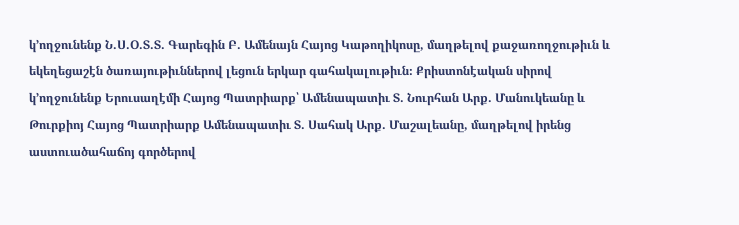կ’ողջունենք Ն.Ս.Օ.Տ.Տ. Գարեգին Բ. Ամենայն Հայոց Կաթողիկոսը, մաղթելով քաջառողջութիւն և եկեղեցաշէն ծառայութիւններով լեցուն երկար գահակալութիւն։ Քրիստոնէական սիրով կ’ողջունենք Երուսաղէմի Հայոց Պատրիարք՝ Ամենապատիւ Տ. Նուրհան Արք. Մանուկեանը և Թուրքիոյ Հայոց Պատրիարք Ամենապատիւ Տ. Սահակ Արք. Մաշալեանը, մաղթելով իրենց աստուածահաճոյ գործերով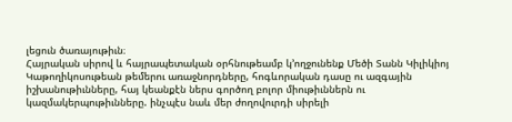լեցուն ծառայութիւն։
Հայրական սիրով և հայրապետական օրհնութեամբ կ’ողջունենք Մեծի Տանն Կիլիկիոյ Կաթողիկոսութեան թեմերու առաջնորդները, հոգևորական դասը ու ազգային իշխանութիւնները, հայ կեանքէն ներս գործող բոլոր միութիւններն ու կազմակերպութիւնները. ինչպէս նաև մեր ժողովուրդի սիրելի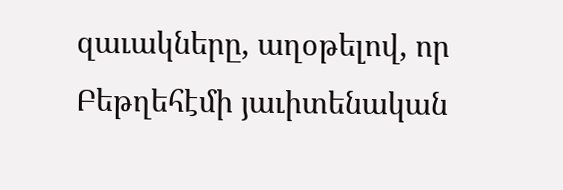զաւակները, աղօթելով, որ Բեթղեհէմի յաւիտենական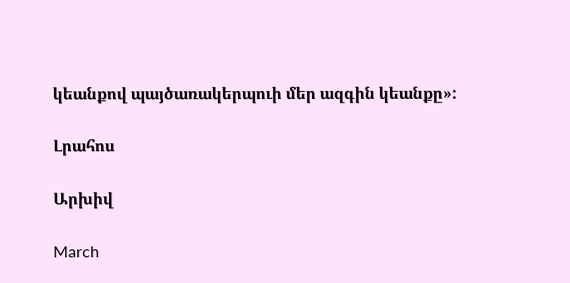կեանքով պայծառակերպուի մեր ազգին կեանքը»:

Լրահոս

Արխիվ

March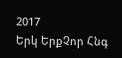2017
Երկ ԵրքՉոր Հնգ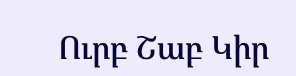Ուրբ Շաբ Կիր